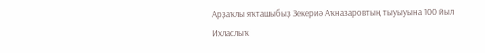Арҙаҡлы яҡташыбыҙ Зекериә Аҡназаровтың тыуыуына 100 йыл
Ихласлыҡ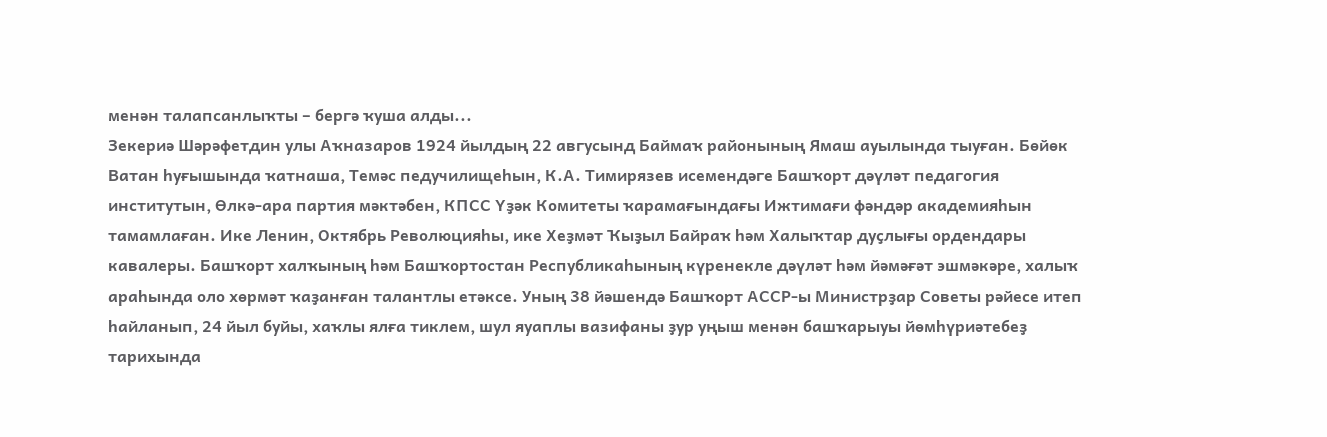менән талапсанлыҡты – бергә ҡуша алды...
Зекериә Шәрәфетдин улы Аҡназаров 1924 йылдың 22 авгусынд Баймаҡ районының Ямаш ауылында тыуған. Бөйөк Ватан һуғышында ҡатнаша, Темәс педучилищеһын, К.А. Тимирязев исемендәге Башҡорт дәүләт педагогия институтын, Өлкә-ара партия мәктәбен, КПСС Үҙәк Комитеты ҡарамағындағы Ижтимағи фәндәр академияһын тамамлаған. Ике Ленин, Октябрь Революцияһы, ике Хеҙмәт Ҡыҙыл Байраҡ һәм Халыҡтар дуҫлығы ордендары кавалеры. Башҡорт халҡының һәм Башҡортостан Республикаһының күренекле дәүләт һәм йәмәғәт эшмәкәре, халыҡ араһында оло хөрмәт ҡаҙанған талантлы етәксе. Уның 38 йәшендә Башҡорт АССР-ы Министрҙар Советы рәйесе итеп һайланып, 24 йыл буйы, хаҡлы ялға тиклем, шул яуаплы вазифаны ҙур уңыш менән башҡарыуы йөмһүриәтебеҙ тарихында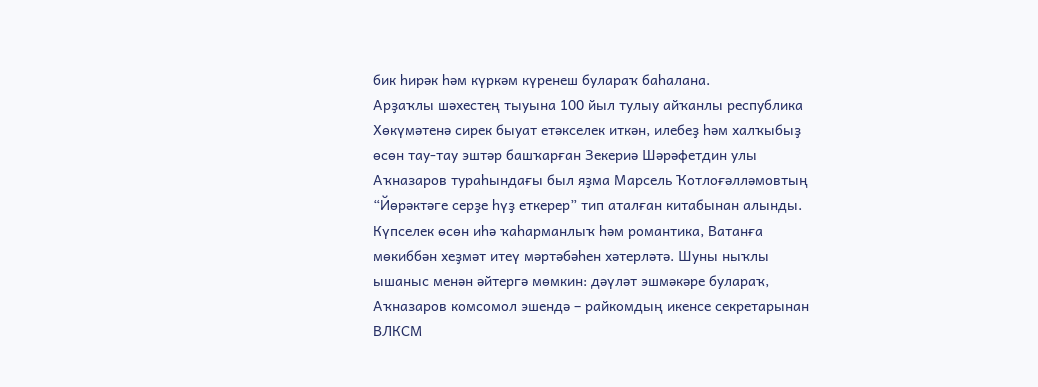бик һирәк һәм күркәм күренеш булараҡ баһалана.
Арҙаҡлы шәхестең тыуына 100 йыл тулыу айҡанлы республика Хөкүмәтенә сирек быуат етәкселек иткән, илебеҙ һәм халҡыбыҙ өсөн тау-тау эштәр башҡарған Зекериә Шәрәфетдин улы Аҡназаров тураһындағы был яҙма Марсель Ҡотлоғәлләмовтың “Йөрәктәге серҙе һүҙ еткерер” тип аталған китабынан алынды.
Күпселек өсөн иһә ҡаһарманлыҡ һәм романтика, Ватанға мөкиббән хеҙмәт итеү мәртәбәһен хәтерләтә. Шуны ныҡлы ышаныс менән әйтергә мөмкин: дәүләт эшмәкәре булараҡ, Аҡназаров комсомол эшендә – райкомдың икенсе секретарынан ВЛКСМ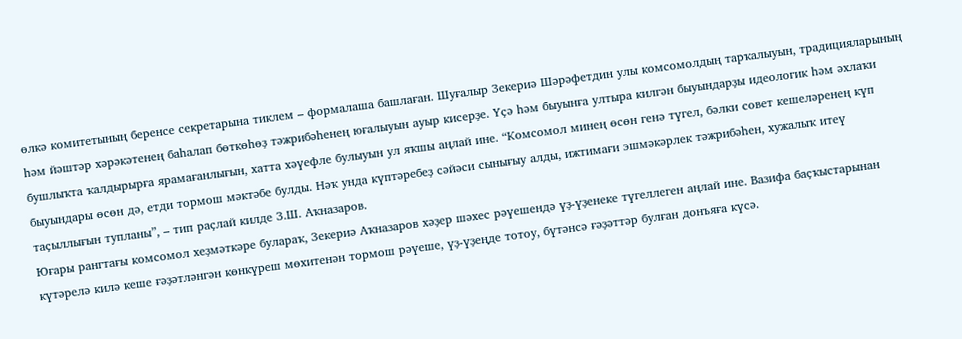өлкә комитетының беренсе секретарына тиклем – формалаша башлаған. Шуғалыр Зекериә Шәрәфетдин улы комсомолдың тарҡалыуын, традицияларының һәм йәштәр хәрәкәтенең баһалап бөткөһөҙ тәжрибәһенең юғалыуын ауыр кисерҙе. Үҫә һәм быуынға ултыра килгән быуындарҙы идеологик һәм әхлаҡи бушлыҡта ҡалдырырға ярамағанлығын, хатта хәүефле булыуын ул яҡшы аңлай ине. “Комсомол минең өсөн генә түгел, бәлки совет кешеләренең күп быуындары өсөн дә, етди тормош мәктәбе булды. Нәҡ унда күптәребеҙ сәйәси сынығыу алды, ижтимағи эшмәкәрлек тәжрибәһен, хужалыҡ итеү таҫыллығын тупланы”, – тип раҫлай килде З.Ш. Аҡназаров.
Юғары рангтағы комсомол хеҙмәткәре булараҡ, Зекериә Аҡназаров хәҙер шәхес рәүешендә үҙ-үҙенеке түгеллеген аңлай ине. Вазифа баҫҡыстарынан күтәрелә килә кеше ғәҙәтләнгән көнкүреш мөхитенән тормош рәүеше, үҙ-үҙеңде тотоу, бүтәнсә ғәҙәттәр булған донъяға күсә.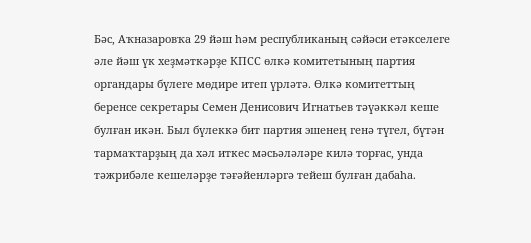Бәс, Аҡназаровҡа 29 йәш һәм республиканың сәйәси етәкселеге әле йәш үк хеҙмәткәрҙе КПСС өлкә комитетының партия органдары бүлеге мөдире итеп үрләтә. Өлкә комитеттың беренсе секретары Семен Денисович Игнатьев тәүәккәл кеше булған икән. Был бүлеккә бит партия эшенең генә түгел, бүтән тармаҡтарҙың да хәл иткес мәсьәләләре килә торғас, унда тәжрибәле кешеләрҙе тәғәйенләргә тейеш булған дабаһа.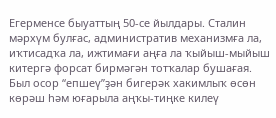Егерменсе быуаттың 50-се йылдары. Сталин мәрхүм булғас, административ механизмға ла, иҡтисадҡа ла, ижтимағи аңға ла ҡыйыш-мыйыш китергә форсат бирмәгән тотҡалар бушағая. Был осор “епшеү”ҙән бигерәк хакимлыҡ өсөн көрәш һәм юғарыла аңҡы-тиңке килеү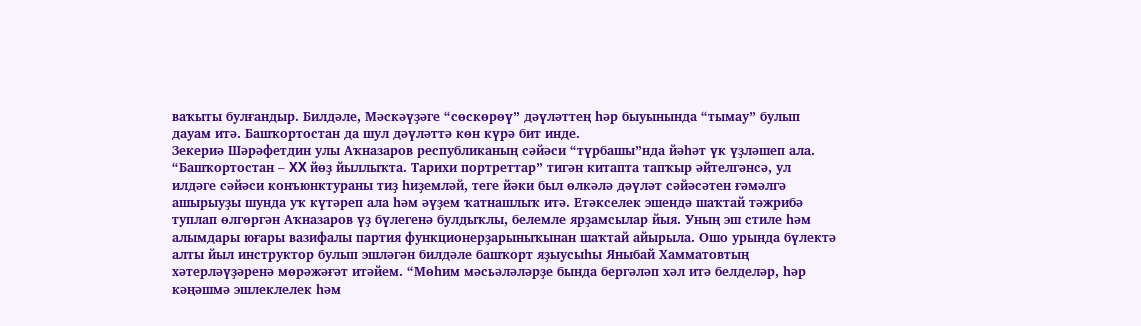ваҡыты булғандыр. Билдәле, Мәскәүҙәге “сөскөрөү” дәүләттең һәр быуынында “тымау” булып дауам итә. Башҡортостан да шул дәүләттә көн күрә бит инде.
Зекериә Шәрәфетдин улы Аҡназаров республиканың сәйәси “түрбашы”нда йәһәт үк үҙләшеп ала. “Башҡортостан – XX йөҙ йыллыҡта. Тарихи портреттар” тигән китапта тапҡыр әйтелгәнсә, ул илдәге сәйәси конъюнктураны тиҙ һиҙемләй, теге йәки был өлкәлә дәүләт сәйәсәтен ғәмәлгә ашырыуҙы шунда уҡ күтәреп ала һәм әүҙем ҡатнашлыҡ итә. Етәкселек эшендә шаҡтай тәжрибә туплап өлгөргән Аҡназаров үҙ бүлегенә булдыҡлы, белемле ярҙамсылар йыя. Уның эш стиле һәм алымдары юғары вазифалы партия функционерҙарыныҡынан шаҡтай айырыла. Ошо урында бүлектә алты йыл инструктор булып эшләгән билдәле башҡорт яҙыусыһы Яныбай Хамматовтың хәтерләүҙәренә мөрәжәғәт итәйем. “Мөһим мәсьәләләрҙе бында бергәләп хәл итә белделәр, һәр кәңәшмә эшлеклелек һәм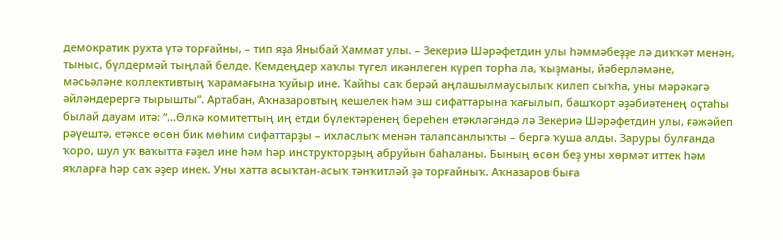демократик рухта үтә торғайны, – тип яҙа Яныбай Хаммат улы. – Зекериә Шәрәфетдин улы һәммәбеҙҙе лә диҡҡәт менән, тыныс, бүлдермәй тыңлай белде. Кемдеңдер хаҡлы түгел икәнлеген күреп торһа ла, ҡыҙманы, йәберләмәне, мәсьәләне коллективтың ҡарамағына ҡуйыр ине. Ҡайһы саҡ берәй аңлашылмаусылыҡ килеп сыҡһа, уны мәрәкәгә әйләндерергә тырышты”. Артабан, Аҡназаровтың кешелек һәм эш сифаттарына ҡағылып, башҡорт әҙәбиәтенең оҫтаһы былай дауам итә: “...Өлкә комитеттың иң етди бүлектәренең береһен етәкләгәндә лә Зекериә Шәрәфетдин улы, ғәжәйеп рәүештә, етәксе өсөн бик мөһим сифаттарҙы – ихласлыҡ менән талапсанлыҡты – бергә ҡуша алды. Заруры булғанда ҡоро, шул уҡ ваҡытта ғәҙел ине һәм һәр инструкторҙың абруйын баһаланы. Бының өсөн беҙ уны хөрмәт иттек һәм яҡларға һәр саҡ әҙер инек. Уны хатта асыҡтан-асыҡ тәнҡитләй ҙә торғайныҡ. Аҡназаров быға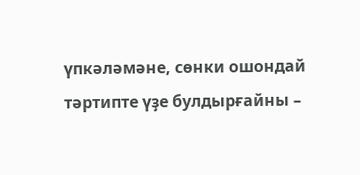үпкәләмәне, сөнки ошондай тәртипте үҙе булдырғайны –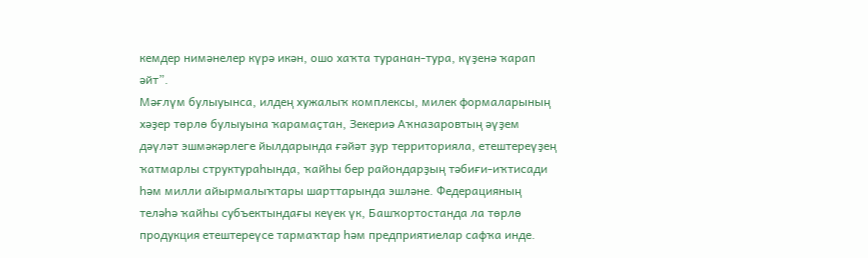кемдер нимәнелер күрә икән, ошо хаҡта туранан-тура, күҙенә ҡарап әйт”.
Мәғлүм булыуынса, илдең хужалыҡ комплексы, милек формаларының хәҙер төрлө булыуына ҡарамаҫтан, Зекериә Аҡназаровтың әүҙем дәүләт эшмәкәрлеге йылдарында ғәйәт ҙур территорияла, етештереүҙең ҡатмарлы структураһында, ҡайһы бер райондарҙың тәбиғи-иҡтисади һәм милли айырмалыҡтары шарттарында эшләне. Федерацияның теләһә ҡайһы субъектындағы кеүек үк, Башҡортостанда ла төрлө продукция етештереүсе тармаҡтар һәм предприятиелар сафҡа инде.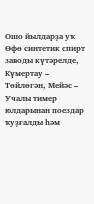Ошо йылдарҙа уҡ Өфө синтетик спирт заводы күтәрелде, Күмертау – Төйлөгән, Мейәс – Учалы тимер юлдарынан поездар ҡуҙғалды һәм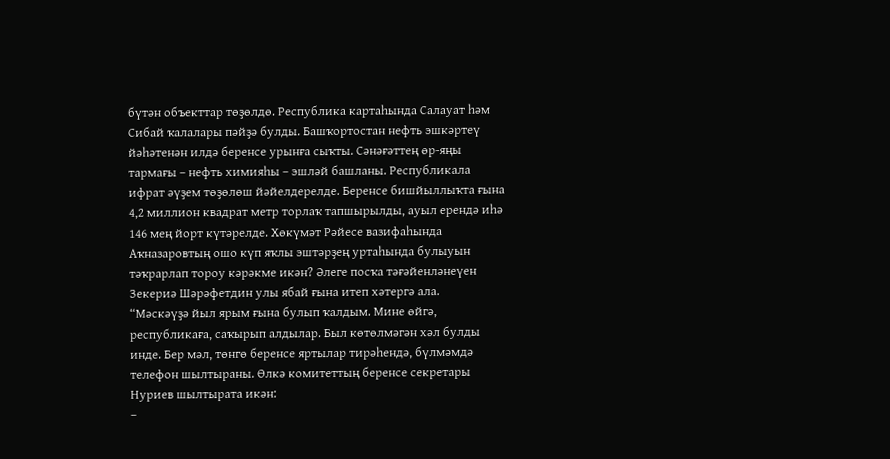бүтән объекттар төҙөлдө. Республика картаһында Салауат һәм Сибай ҡалалары пәйҙә булды. Башҡортостан нефть эшкәртеү йәһәтенән илдә беренсе урынға сыҡты. Сәнәғәттең өр-яңы тармағы – нефть химияһы – эшләй башланы. Республикала ифрат әүҙем төҙөлөш йәйелдерелде. Беренсе бишйыллыҡта ғына 4,2 миллион квадрат метр торлаҡ тапшырылды, ауыл ерендә иһә 146 мең йорт күтәрелде. Хөкүмәт Рәйесе вазифаһында Аҡназаровтың ошо күп яҡлы эштәрҙең уртаһында булыуын тәҡрарлап тороу кәрәкме икән? Әлеге посҡа тәғәйенләнеүен Зекериә Шәрәфетдин улы ябай ғына итеп хәтергә ала.
“Мәскәүҙә йыл ярым ғына булып ҡалдым. Мине өйгә, республикаға, саҡырып алдылар. Был көтөлмәгән хәл булды инде. Бер мәл, төнгө беренсе яртылар тирәһендә, бүлмәмдә телефон шылтыраны. Өлкә комитеттың беренсе секретары Нуриев шылтырата икән:
–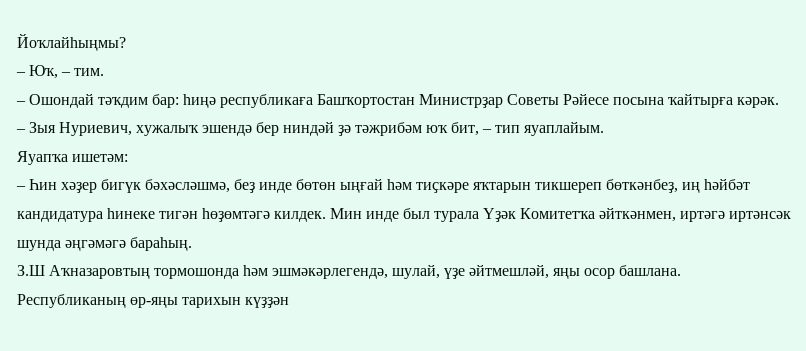Йоҡлайһыңмы?
– Юҡ, – тим.
– Ошондай тәҡдим бар: һиңә республикаға Башҡортостан Министрҙар Советы Рәйесе посына ҡайтырға кәрәк.
– Зыя Нуриевич, хужалыҡ эшендә бер ниндәй ҙә тәжрибәм юҡ бит, – тип яуаплайым.
Яуапҡа ишетәм:
– Һин хәҙер бигүк бәхәсләшмә, беҙ инде бөтөн ыңғай һәм тиҫкәре яҡтарын тикшереп бөткәнбеҙ, иң һәйбәт кандидатура һинеке тигән һөҙөмтәгә килдек. Мин инде был турала Үҙәк Комитетҡа әйткәнмен, иртәгә иртәнсәк шунда әңгәмәгә бараһың.
З.Ш Аҡназаровтың тормошонда һәм эшмәкәрлегендә, шулай, үҙе әйтмешләй, яңы осор башлана.
Республиканың өр-яңы тарихын күҙҙән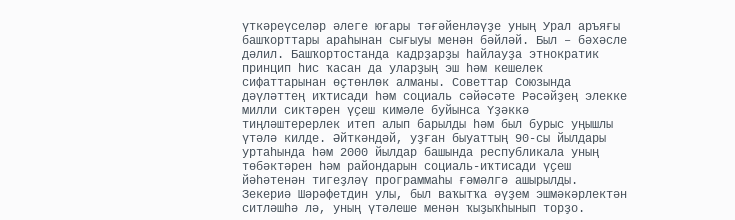үткәреүселәр әлеге юғары тәғәйенләүҙе уның Урал аръяғы башҡорттары араһынан сығыуы менән бәйләй. Был – бәхәсле дәлил. Башҡортостанда кадрҙарҙы һайлауҙа этнократик принцип һис ҡасан да уларҙың эш һәм кешелек сифаттарынан өҫтөнлөк алманы. Советтар Союзында дәүләттең иҡтисади һәм социаль сәйәсәте Рәсәйҙең элекке милли сиктәрен үҫеш кимәле буйынса Үҙәккә тиңләштерерлек итеп алып барылды һәм был бурыс уңышлы үтәлә килде. Әйткәндәй, уҙған быуаттың 90-сы йылдары уртаһында һәм 2000 йылдар башында республикала уның төбәктәрен һәм райондарын социаль-иҡтисади үҫеш йәһәтенән тигеҙләү программаһы ғәмәлгә ашырылды. Зекериә Шәрәфетдин улы, был ваҡытҡа әүҙем эшмәкәрлектән ситләшһә лә, уның үтәлеше менән ҡыҙыҡһынып торҙо.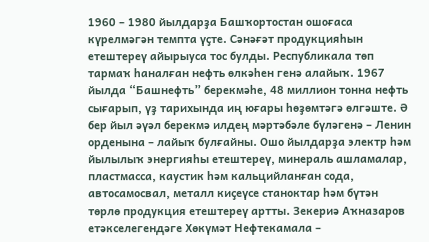1960 – 1980 йылдарҙа Башҡортостан ошоғаса күрелмәгән темпта үҫте. Сәнәғәт продукцияһын етештереү айырыуса тос булды. Республикала төп тармаҡ һаналған нефть өлкәһен генә алайыҡ. 1967 йылда “Башнефть” берекмәһе, 48 миллион тонна нефть сығарып, үҙ тарихында иң юғары һөҙөмтәгә өлгәште. Ә бер йыл әүәл берекмә илдең мәртәбәле бүләгенә – Ленин орденына – лайыҡ булғайны. Ошо йылдарҙа электр һәм йылылыҡ энергияһы етештереү, минераль ашламалар, пластмасса, каустик һәм кальцийланған сода, автосамосвал, металл киҫеүсе станоктар һәм бүтән төрлө продукция етештереү артты. Зекериә Аҡназаров етәкселегендәге Хөкүмәт Нефтекамала –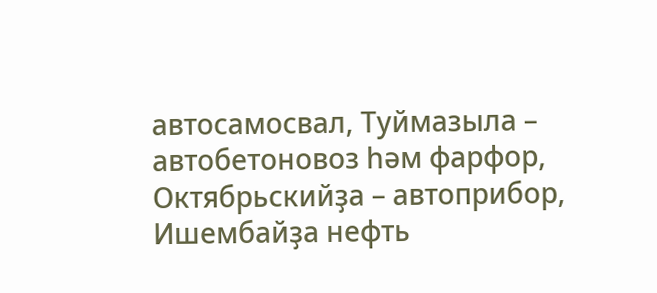автосамосвал, Туймазыла – автобетоновоз һәм фарфор, Октябрьскийҙа – автоприбор, Ишембайҙа нефть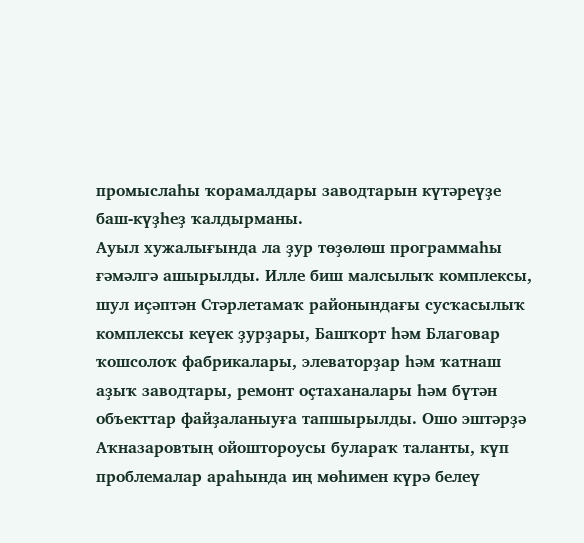промыслаһы ҡорамалдары заводтарын күтәреүҙе баш-күҙһеҙ ҡалдырманы.
Ауыл хужалығында ла ҙур төҙөлөш программаһы ғәмәлгә ашырылды. Илле биш малсылыҡ комплексы, шул иҫәптән Стәрлетамаҡ районындағы сусҡасылыҡ комплексы кеүек ҙурҙары, Башҡорт һәм Благовар ҡошсолоҡ фабрикалары, элеваторҙар һәм ҡатнаш аҙыҡ заводтары, ремонт оҫтаханалары һәм бүтән объекттар файҙаланыуға тапшырылды. Ошо эштәрҙә Аҡназаровтың ойоштороусы булараҡ таланты, күп проблемалар араһында иң мөһимен күрә белеү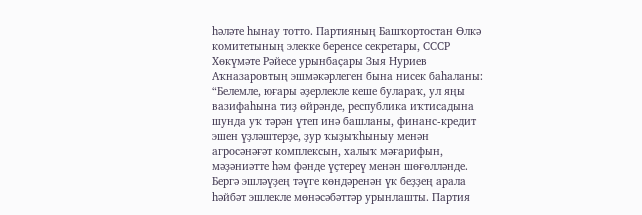һәләте һынау тотто. Партияның Башҡортостан Өлкә комитетының элекке беренсе секретары, СССР Хөкүмәте Рәйесе урынбаҫары Зыя Нуриев Аҡназаровтың эшмәкәрлеген бына нисек баһаланы:
“Белемле, юғары әҙерлекле кеше булараҡ, ул яңы вазифаһына тиҙ өйрәнде, республика иҡтисадына шунда уҡ тәрән үтеп инә башланы, финанс-кредит эшен үҙләштерҙе, ҙур ҡыҙыҡһыныу менән агросәнәғәт комплексын, халыҡ мәғарифын, мәҙәниәтте һәм фәнде үҫтереү менән шөғөлләнде. Бергә эшләүҙең тәүге көндәренән үк беҙҙең арала һәйбәт эшлекле мөнәсәбәттәр урынлашты. Партия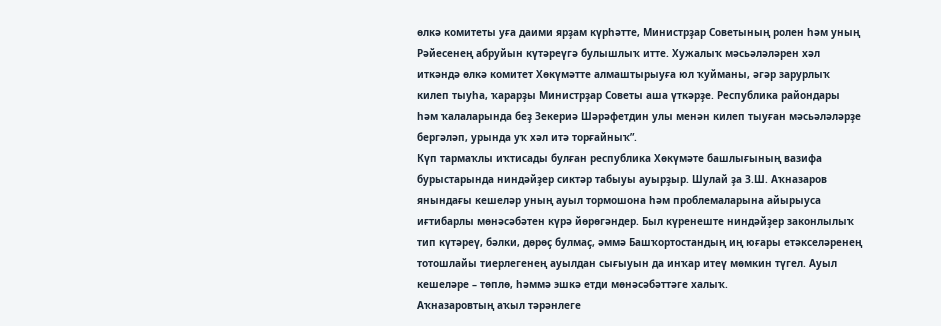өлкә комитеты уға даими ярҙам күрһәтте, Министрҙар Советының ролен һәм уның Рәйесенең абруйын күтәреүгә булышлыҡ итте. Хужалыҡ мәсьәләләрен хәл иткәндә өлкә комитет Хөкүмәтте алмаштырыуға юл ҡуйманы, әгәр зарурлыҡ килеп тыуһа, ҡарарҙы Министрҙар Советы аша үткәрҙе. Республика райондары һәм ҡалаларында беҙ Зекериә Шәрәфетдин улы менән килеп тыуған мәсьәләләрҙе бергәләп, урында уҡ хәл итә торғайныҡ”.
Күп тармаҡлы иҡтисады булған республика Хөкүмәте башлығының вазифа бурыстарында ниндәйҙер сиктәр табыуы ауырҙыр. Шулай ҙа З.Ш. Аҡназаров янындағы кешеләр уның ауыл тормошона һәм проблемаларына айырыуса иғтибарлы мөнәсәбәтен күрә йөрөгәндер. Был күренеште ниндәйҙер законлылыҡ тип күтәреү, бәлки, дөрөҫ булмаҫ, әммә Башҡортостандың иң юғары етәкселәренең тотошлайы тиерлегенең ауылдан сығыуын да инҡар итеү мөмкин түгел. Ауыл кешеләре – төплө, һәммә эшкә етди мөнәсәбәттәге халыҡ.
Аҡназаровтың аҡыл тәрәнлеге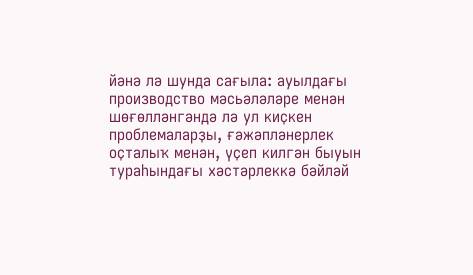йәнә лә шунда сағыла: ауылдағы производство мәсьәләләре менән шөғөлләнгәндә лә ул киҫкен проблемаларҙы, ғәжәпләнерлек оҫталыҡ менән, үҫеп килгән быуын тураһындағы хәстәрлеккә бәйләй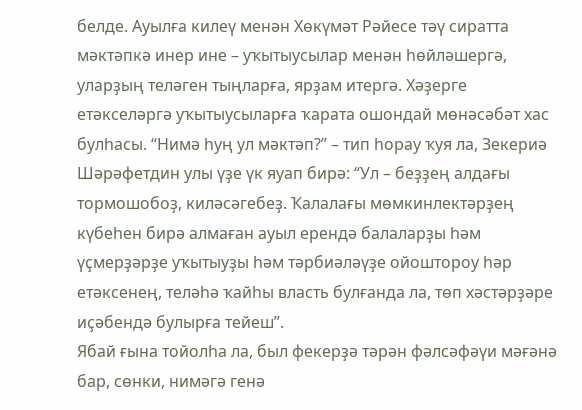белде. Ауылға килеү менән Хөкүмәт Рәйесе тәү сиратта мәктәпкә инер ине – уҡытыусылар менән һөйләшергә, уларҙың теләген тыңларға, ярҙам итергә. Хәҙерге етәкселәргә уҡытыусыларға ҡарата ошондай мөнәсәбәт хас булһасы. “Нимә һуң ул мәктәп?” – тип һорау ҡуя ла, Зекериә Шәрәфетдин улы үҙе үк яуап бирә: “Ул – беҙҙең алдағы тормошобоҙ, киләсәгебеҙ. Ҡалалағы мөмкинлектәрҙең күбеһен бирә алмаған ауыл ерендә балаларҙы һәм үҫмерҙәрҙе уҡытыуҙы һәм тәрбиәләүҙе ойоштороу һәр етәксенең, теләһә ҡайһы власть булғанда ла, төп хәстәрҙәре иҫәбендә булырға тейеш”.
Ябай ғына тойолһа ла, был фекерҙә тәрән фәлсәфәүи мәғәнә бар, сөнки, нимәгә генә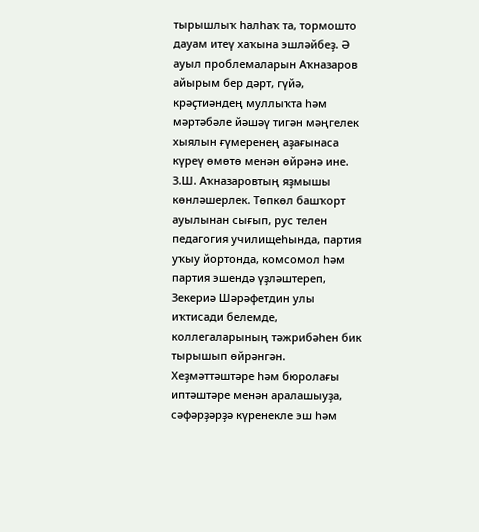тырышлыҡ һалһаҡ та, тормошто дауам итеү хаҡына эшләйбеҙ. Ә ауыл проблемаларын Аҡназаров айырым бер дәрт, гүйә, крәҫтиәндең муллыҡта һәм мәртәбәле йәшәү тигән мәңгелек хыялын ғүмеренең аҙағынаса күреү өмөтө менән өйрәнә ине.
З.Ш. Аҡназаровтың яҙмышы көнләшерлек. Төпкөл башҡорт ауылынан сығып, рус телен педагогия училищеһында, партия уҡыу йортонда, комсомол һәм партия эшендә үҙләштереп, Зекериә Шәрәфетдин улы иҡтисади белемде, коллегаларының тәжрибәһен бик тырышып өйрәнгән.
Хеҙмәттәштәре һәм бюролағы иптәштәре менән аралашыуҙа, сәфәрҙәрҙә күренекле эш һәм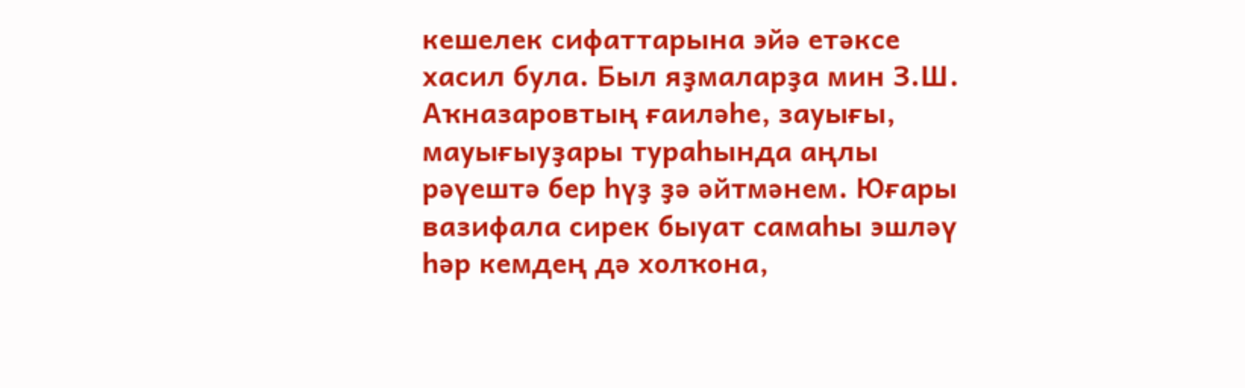кешелек сифаттарына эйә етәксе хасил була. Был яҙмаларҙа мин З.Ш. Аҡназаровтың ғаиләһе, зауығы, мауығыуҙары тураһында аңлы рәүештә бер һүҙ ҙә әйтмәнем. Юғары вазифала сирек быуат самаһы эшләү һәр кемдең дә холҡона,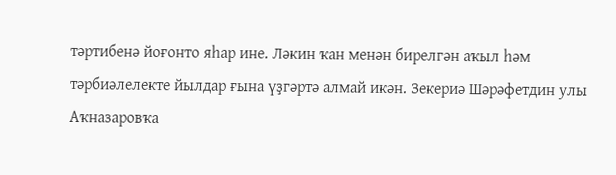тәртибенә йоғонто яһар ине. Ләкин ҡан менән бирелгән аҡыл һәм тәрбиәлелекте йылдар ғына үҙгәртә алмай икән. Зекериә Шәрәфетдин улы Аҡназаровҡа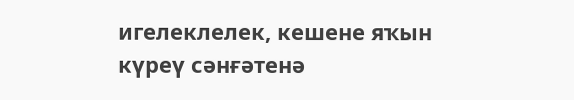игелеклелек, кешене яҡын күреү сәнғәтенә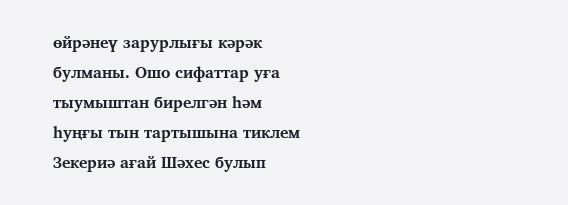өйрәнеү зарурлығы кәрәк булманы. Ошо сифаттар уға тыумыштан бирелгән һәм һуңғы тын тартышына тиклем Зекериә ағай Шәхес булып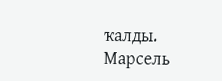ҡалды.
Марсель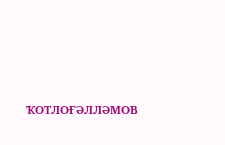ҠОТЛОҒӘЛЛӘМОВ